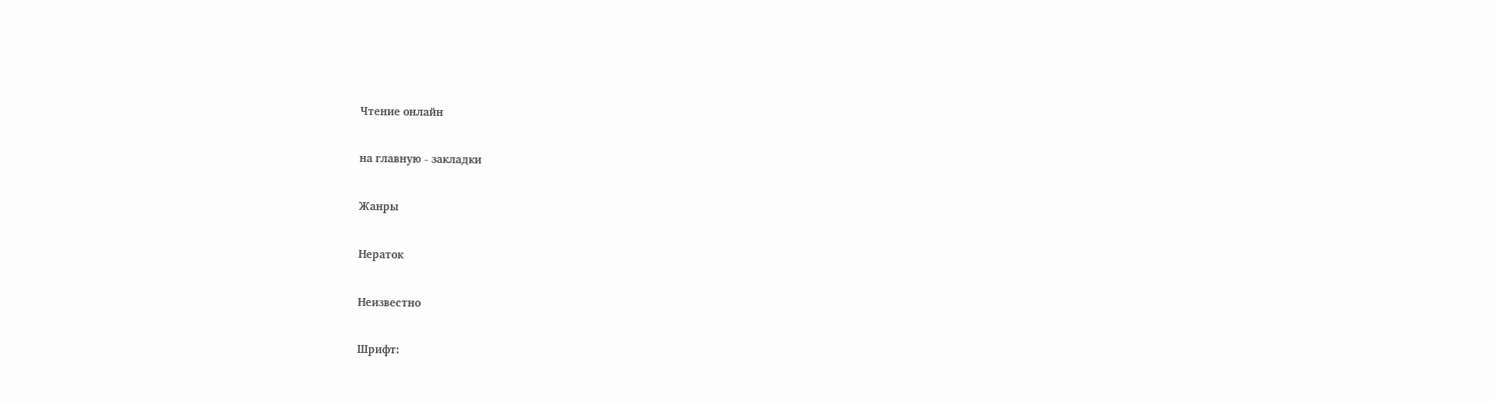Чтение онлайн

на главную - закладки

Жанры

Нераток

Неизвестно

Шрифт: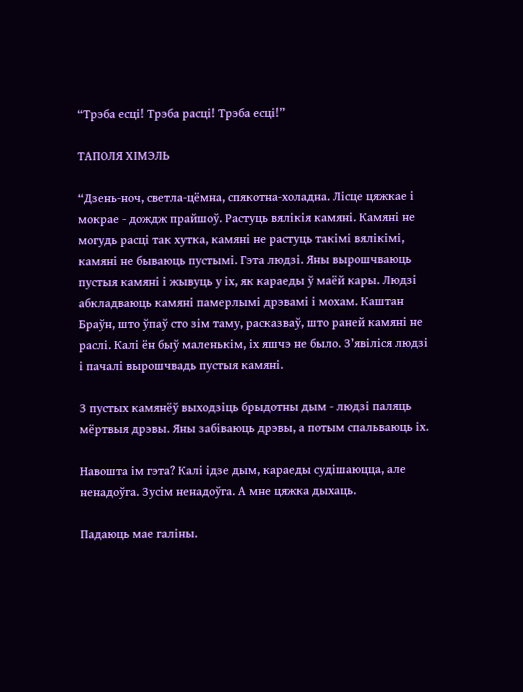“Трэба есці! Трэба расці! Трэба есці!”

ТАПОЛЯ ХІМЭЛЬ

“Дзень-ноч, светла-цёмна, спякотна-холадна. Лісце цяжкае і мокрае - дождж прайшоў. Растуць вялікія камяні. Камяні не могудь расці так хутка, камяні не растуць такімі вялікімі, камяні не бываюць пустымі. Гэта людзі. Яны вырошчваюць пустыя камяні і жывуць у іх, як караеды ў маёй кары. Людзі абкладваюць камяні памерлымі дрэвамі і мохам. Каштан Браўн, што ўпаў сто зім таму, расказваў, што раней камяні не раслі. Калі ён быў маленькім, іх яшчэ не было. З’явіліся людзі і пачалі вырошчвадь пустыя камяні.

З пустых камянёў выходзіць брыдотны дым - людзі паляць мёртвыя дрэвы. Яны забіваюць дрэвы, а потым спальваюць іх.

Навошта ім гэта? Калі ідзе дым, караеды судішаюцца, але ненадоўга. Зусім ненадоўга. А мне цяжка дыхаць.

Падаюць мае галіны.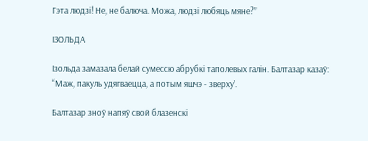Гэта людзі! Не, не балюча. Можа, людзі любяць мяне?”

ІЗОЛЬДА

Ізольда замазала белай сумессю абрубкі таполевых галін. Балтазар казаў: “Маж, пакуль удягваецца, а потым яшчэ - зверху’.

Балтазар зноў напяў свой блазенскі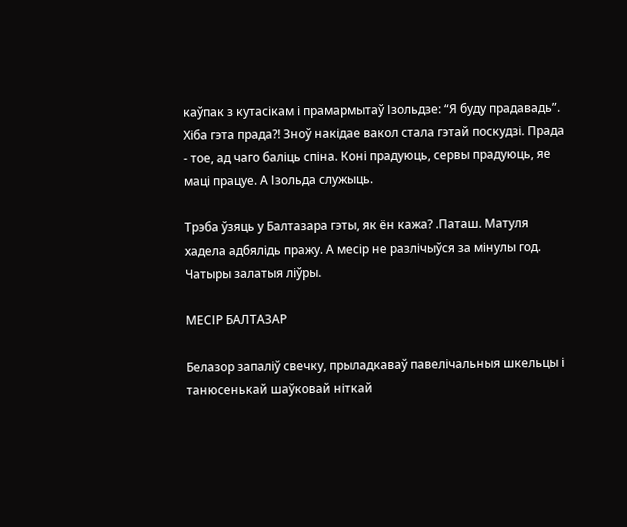каўпак з кутасікам і прамармытаў Ізольдзе: “Я буду прадавадь”. Хіба гэта прада?! Зноў накідае вакол стала гэтай поскудзі. Прада - тое, ад чаго баліць спіна. Коні прадуюць, сервы прадуюць, яе маці працуе. А Ізольда служыць.

Трэба ўзяць у Балтазара гэты, як ён кажа? .Паташ. Матуля хадела адбялідь пражу. А месір не разлічыўся за мінулы год. Чатыры залатыя ліўры.

МЕСІР БАЛТАЗАР

Белазор запаліў свечку, прыладкаваў павелічальныя шкельцы і танюсенькай шаўковай ніткай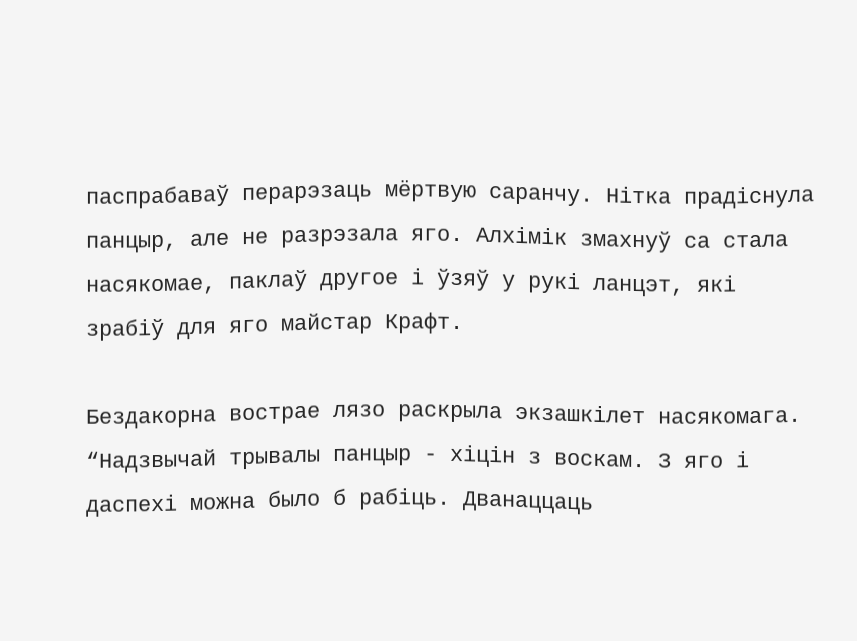паспрабаваў перарэзаць мёртвую саранчу. Нітка прадіснула панцыр, але не разрэзала яго. Алхімік змахнуў са стала насякомае, паклаў другое і ўзяў у рукі ланцэт, які зрабіў для яго майстар Крафт.

Бездакорна вострае лязо раскрыла экзашкілет насякомага. “Надзвычай трывалы панцыр - хіцін з воскам. З яго і даспехі можна было б рабіць. Дванаццаць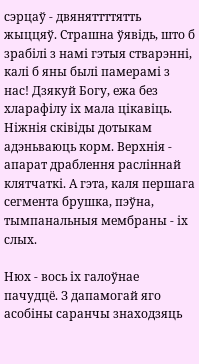сэрцаў - двяняттттятть жыццяў. Страшна ўявідь, што б зрабілі з намі гэтыя стварэнні, калі б яны былі памерамі з нас! Дзякуй Богу, ежа без хларафілу іх мала цікавіць. Ніжнія сківіды дотыкам адэньваюць корм. Верхнія - апарат драблення расліннай клятчаткі. А гэта, каля першага сегмента брушка, пэўна, тымпанальныя мембраны - іх слых.

Нюх - вось іх галоўнае пачудцё. З дапамогай яго асобіны саранчы знаходзяць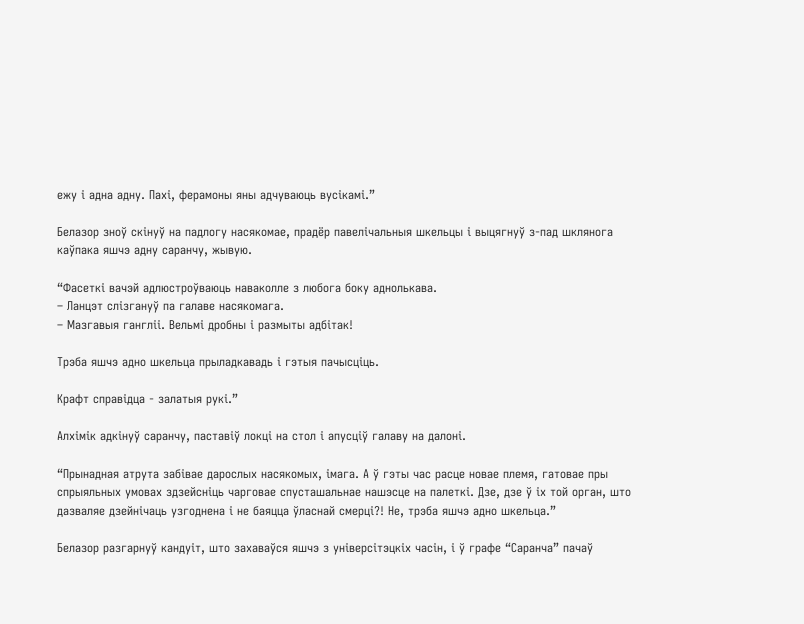ежу і адна адну. Пахі, ферамоны яны адчуваюць вусікамі.”

Белазор зноў скінуў на падлогу насякомае, прадёр павелічальныя шкельцы і выцягнуў з-пад шклянога каўпака яшчэ адну саранчу, жывую.

“Фасеткі вачэй адлюстроўваюць наваколле з любога боку аднолькава.
– Ланцэт слізгануў па галаве насякомага.
– Мазгавыя гангліі. Вельмі дробны і размыты адбітак!

Трэба яшчэ адно шкельца прыладкавадь і гэтыя пачысціць.

Крафт справідца - залатыя рукі.”

Алхімік адкінуў саранчу, паставіў локці на стол і апусціў галаву на далоні.

“Прынадная атрута забівае дарослых насякомых, імага. А ў гэты час расце новае племя, гатовае пры спрыяльных умовах здзейсніць чарговае спусташальнае нашэсце на палеткі. Дзе, дзе ў іх той орган, што дазваляе дзейнічаць узгоднена і не баяцца ўласнай смерці?! Не, трэба яшчэ адно шкельца.”

Белазор разгарнуў кандуіт, што захаваўся яшчэ з універсітэцкіх часін, і ў графе “Саранча” пачаў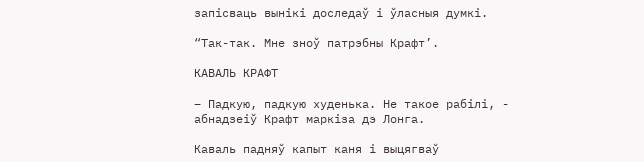запісваць вынікі доследаў і ўласныя думкі.

“Так-так. Мне зноў патрэбны Крафт’.

КАВАЛЬ КРАФТ

– Падкую, падкую худенька. Не такое рабілі, - абнадзеіў Крафт маркіза дэ Лонга.

Каваль падняў капыт каня і выцягваў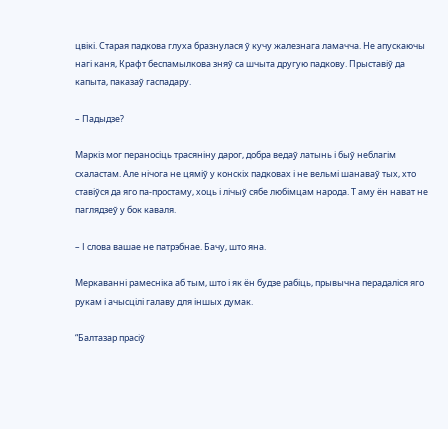цвікі. Старая падкова глуха бразнулася ў кучу жалезнага ламачча. Не апускаючы нагі каня, Крафт беспамылкова зняў са шчыта другую падкову. Прыставіў да капыта, паказаў гаспадару.

– Падыдзе?

Маркіз мог пераносіць трасяніну дарог, добра ведаў латынь і быў неблагім схаластам. Але нічога не цяміў у конскіх падковах і не вельмі шанаваў тых, хто ставіўся да яго па-простаму, хоць і лічыў сябе любімцам народа. Т аму ён нават не паглядзеў у бок каваля.

– І слова вашае не патрэбнае. Бачу, што яна.

Меркаванні рамесніка аб тым, што і як ён будзе рабіць, прывычна перадаліся яго рукам і ачысцілі галаву для іншых думак.

“Балтазар прасіў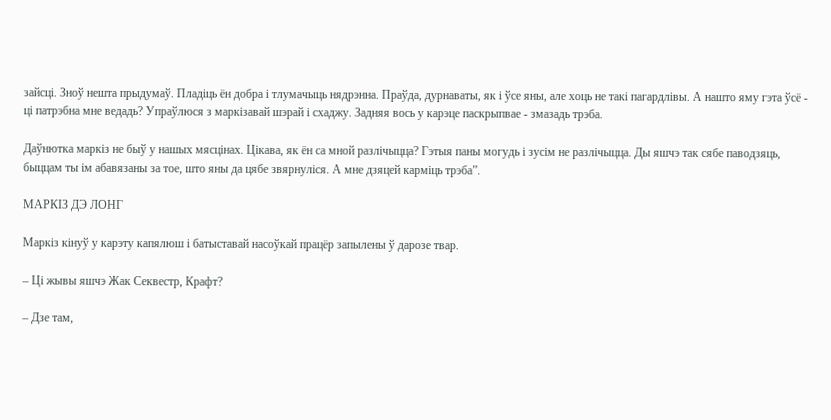зайсці. Зноў нешта прыдумаў. Пладіць ён добра і тлумачыць нядрэнна. Праўда, дурнаваты, як і ўсе яны, але хоць не такі пагардлівы. А нашто яму гэта ўсё - ці патрэбна мне ведадь? Упраўлюся з маркізавай шэрай і схаджу. Задняя вось у карэце паскрыпвае - змазадь трэба.

Даўнютка маркіз не быў у нашых мясцінах. Цікава, як ён са мной разлічыцца? Гэтыя паны могудь і зусім не разлічыцца. Ды яшчэ так сябе паводзяць, быццам ты ім абавязаны за тое, што яны да цябе звярнуліся. А мне дзяцей карміць трэба”.

МАРКІЗ ДЭ ЛОНГ

Маркіз кінуў у карэту капялюш і батыставай насоўкай працёр запылены ў дарозе твар.

– Ці жывы яшчэ Жак Секвестр, Крафт?

– Дзе там,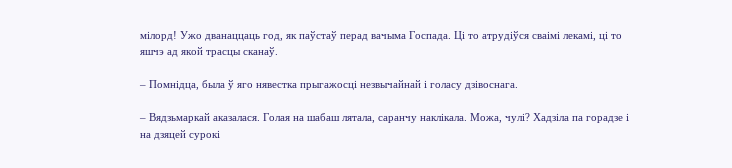мілорд! Ужо дванаццаць год, як паўстаў перад вачыма Госпада. Ці то атрудіўся сваімі лекамі, ці то яшчэ ад якой трасцы сканаў.

– Помнідца, была ў яго нявестка прыгажосці незвычайнай і голасу дзівоснага.

– Вядзьмаркай аказалася. Голая на шабаш лятала, саранчу наклікала. Можа, чулі? Хадзіла па горадзе і на дзяцей сурокі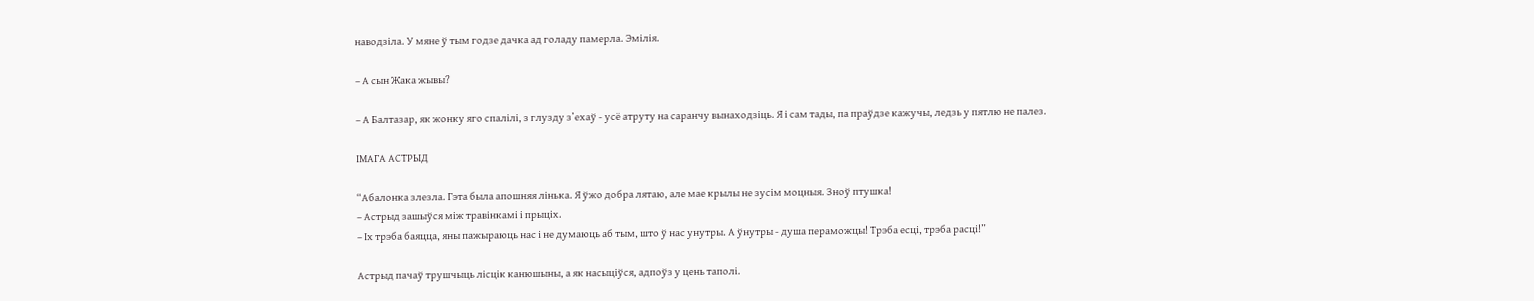наводзіла. У мяне ў тым годзе дачка ад голаду памерла. Эмілія.

– А сын Жака жывы?

– А Балтазар, як жонку яго спалілі, з глузду з’ехаў - усё атруту на саранчу вынаходзіць. Я і сам тады, па праўдзе кажучы, ледзь у пятлю не палез.

ІМАГА АСТРЫД

“Абалонка злезла. Гэта была апошняя лінька. Я ўжо добра лятаю, але мае крылы не зусім моцныя. Зноў птушка!
– Астрыд зашыўся між травінкамі і прыціх.
– Іх трэба баяцца, яны пажыраюць нас і не думаюць аб тым, што ў нас унутры. А ўнутры - душа пераможцы! Трэба есці, трэба расці!”

Астрыд пачаў трушчыць лісцік канюшыны, а як насыціўся, адпоўз у цень таполі.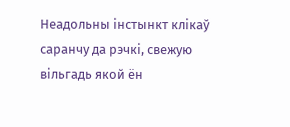Неадольны інстынкт клікаў саранчу да рэчкі, свежую вільгадь якой ён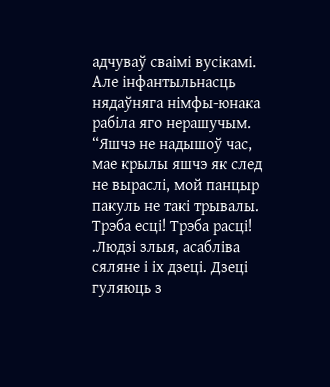адчуваў сваімі вусікамі. Але інфантыльнасць нядаўняга німфы-юнака рабіла яго нерашучым. “Яшчэ не надышоў час, мае крылы яшчэ як след не выраслі, мой панцыр пакуль не такі трывалы. Трэба есці! Трэба расці! .Людзі злыя, асабліва сяляне і іх дзеці. Дзеці гуляюць з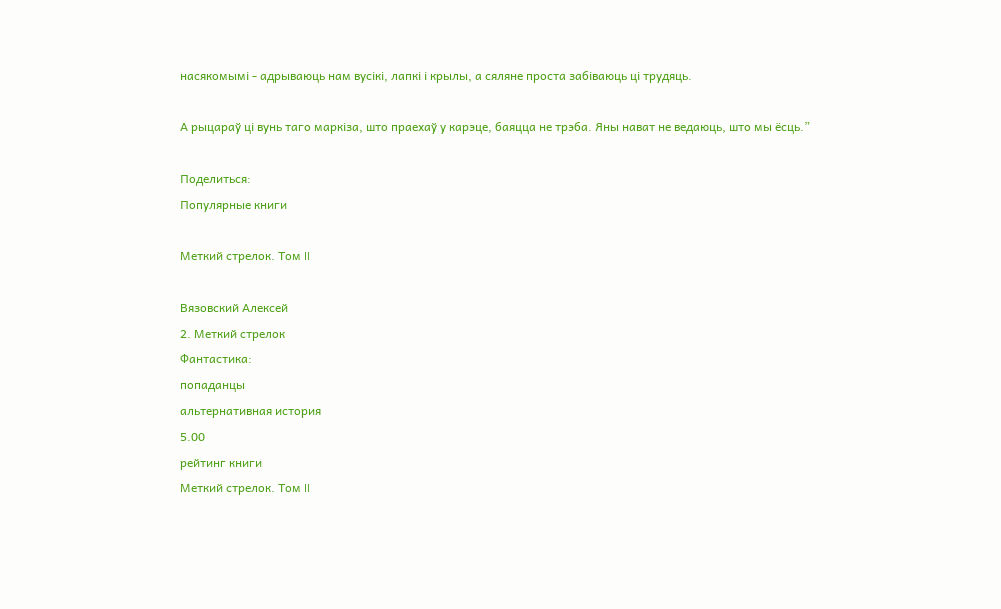насякомымі - адрываюць нам вусікі, лапкі і крылы, а сяляне проста забіваюць ці трудяць.

А рыцараў ці вунь таго маркіза, што праехаў у карэце, баяцца не трэба. Яны нават не ведаюць, што мы ёсць.”

Поделиться:
Популярные книги

Меткий стрелок. Том II

Вязовский Алексей
2. Меткий стрелок
Фантастика:
попаданцы
альтернативная история
5.00
рейтинг книги
Меткий стрелок. Том II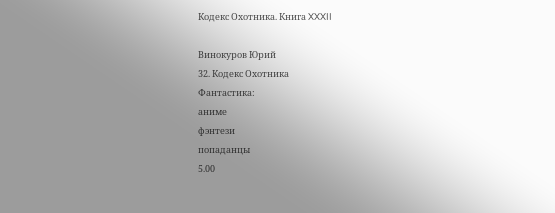Кодекс Охотника. Книга XXXII

Винокуров Юрий
32. Кодекс Охотника
Фантастика:
аниме
фэнтези
попаданцы
5.00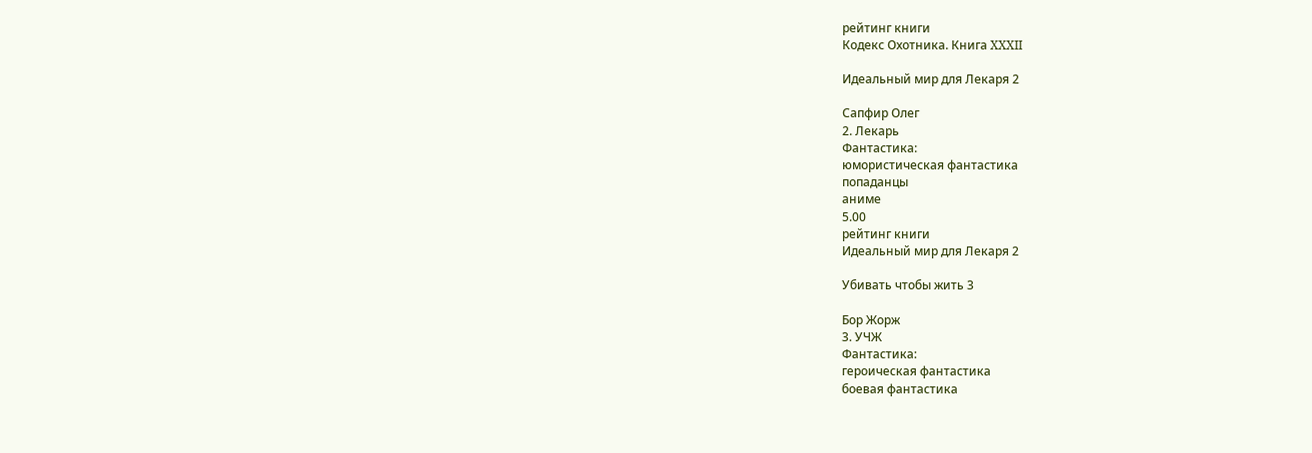рейтинг книги
Кодекс Охотника. Книга XXXII

Идеальный мир для Лекаря 2

Сапфир Олег
2. Лекарь
Фантастика:
юмористическая фантастика
попаданцы
аниме
5.00
рейтинг книги
Идеальный мир для Лекаря 2

Убивать чтобы жить 3

Бор Жорж
3. УЧЖ
Фантастика:
героическая фантастика
боевая фантастика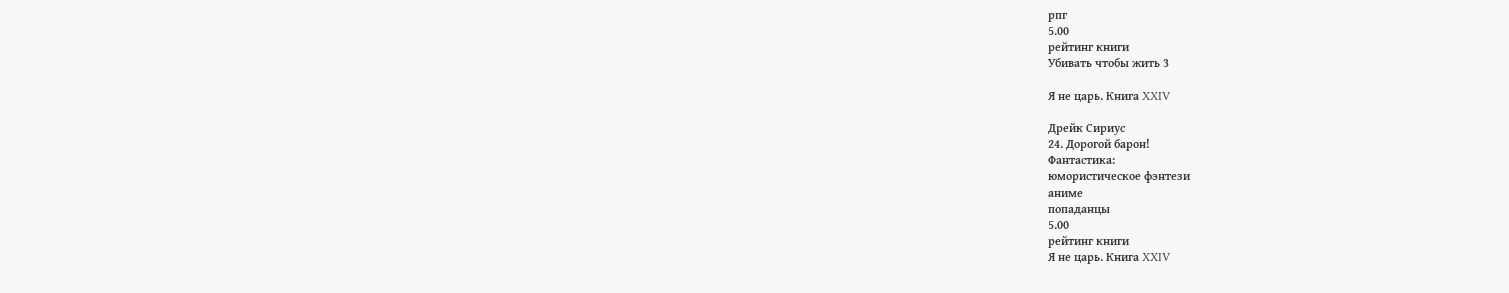рпг
5.00
рейтинг книги
Убивать чтобы жить 3

Я не царь. Книга XXIV

Дрейк Сириус
24. Дорогой барон!
Фантастика:
юмористическое фэнтези
аниме
попаданцы
5.00
рейтинг книги
Я не царь. Книга XXIV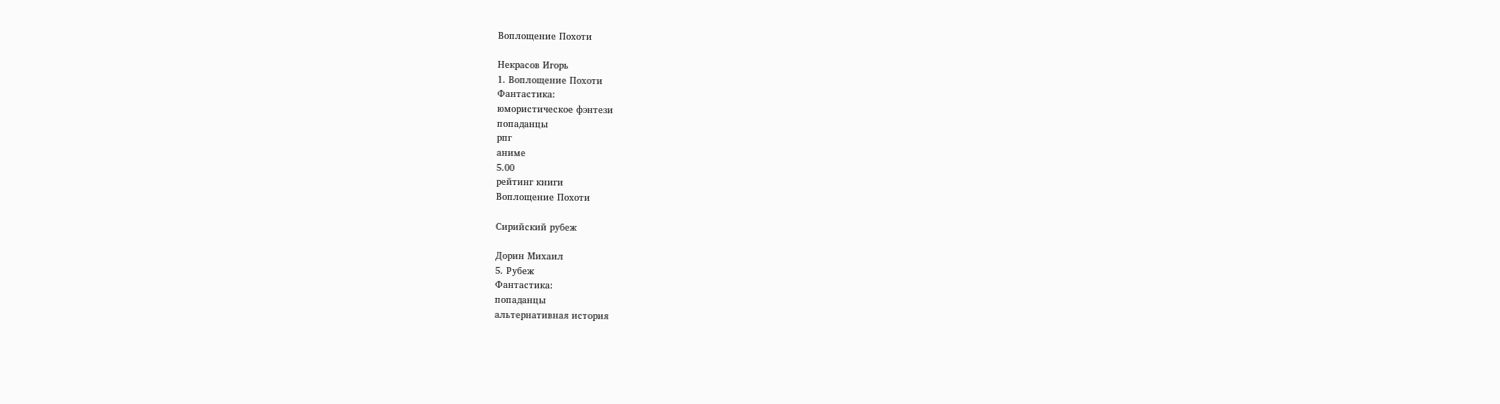Воплощение Похоти

Некрасов Игорь
1. Воплощение Похоти
Фантастика:
юмористическое фэнтези
попаданцы
рпг
аниме
5.00
рейтинг книги
Воплощение Похоти

Сирийский рубеж

Дорин Михаил
5. Рубеж
Фантастика:
попаданцы
альтернативная история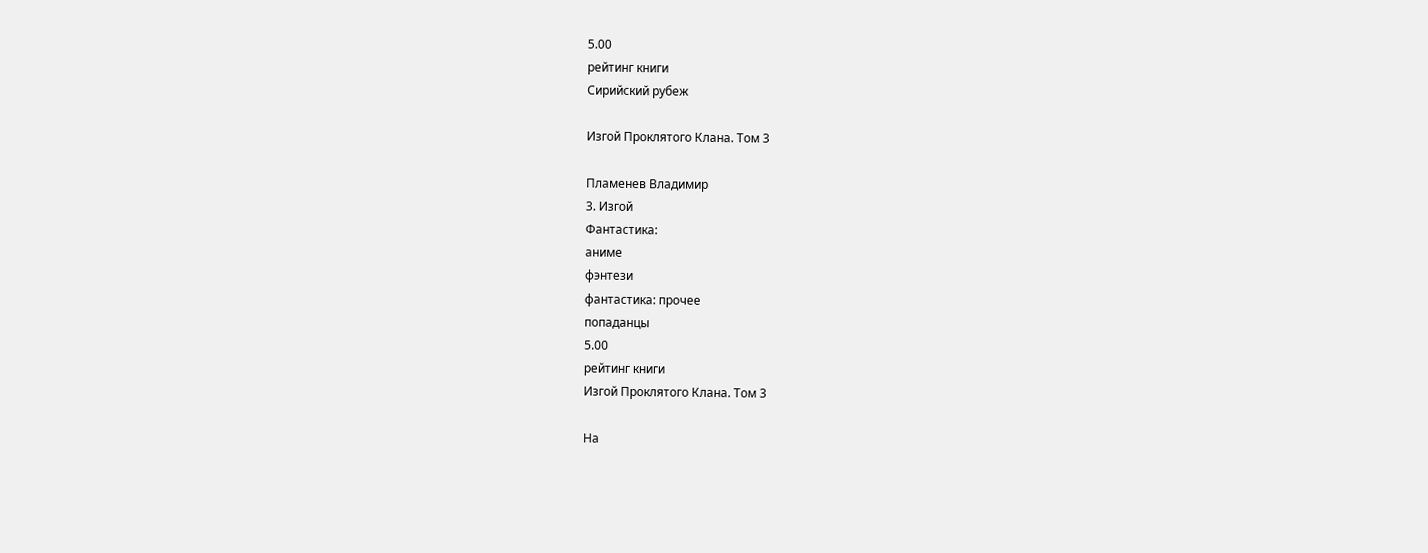5.00
рейтинг книги
Сирийский рубеж

Изгой Проклятого Клана. Том 3

Пламенев Владимир
3. Изгой
Фантастика:
аниме
фэнтези
фантастика: прочее
попаданцы
5.00
рейтинг книги
Изгой Проклятого Клана. Том 3

На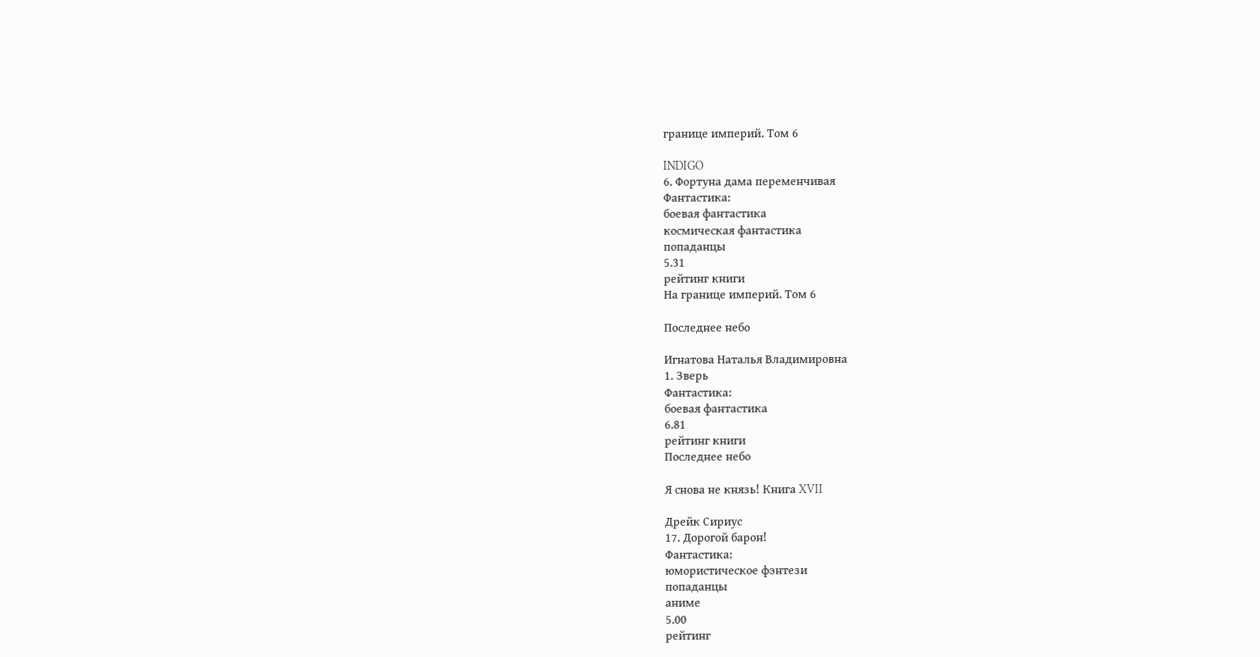границе империй. Том 6

INDIGO
6. Фортуна дама переменчивая
Фантастика:
боевая фантастика
космическая фантастика
попаданцы
5.31
рейтинг книги
На границе империй. Том 6

Последнее небо

Игнатова Наталья Владимировна
1. Зверь
Фантастика:
боевая фантастика
6.81
рейтинг книги
Последнее небо

Я снова не князь! Книга XVII

Дрейк Сириус
17. Дорогой барон!
Фантастика:
юмористическое фэнтези
попаданцы
аниме
5.00
рейтинг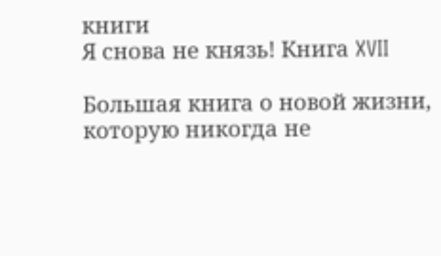книги
Я снова не князь! Книга XVII

Большая книга о новой жизни, которую никогда не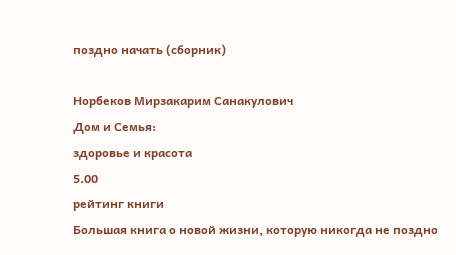поздно начать (сборник)

Норбеков Мирзакарим Санакулович
Дом и Семья:
здоровье и красота
5.00
рейтинг книги
Большая книга о новой жизни, которую никогда не поздно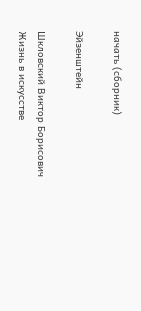начать (сборник)

Эйзенштейн

Шкловский Виктор Борисович
Жизнь в искусстве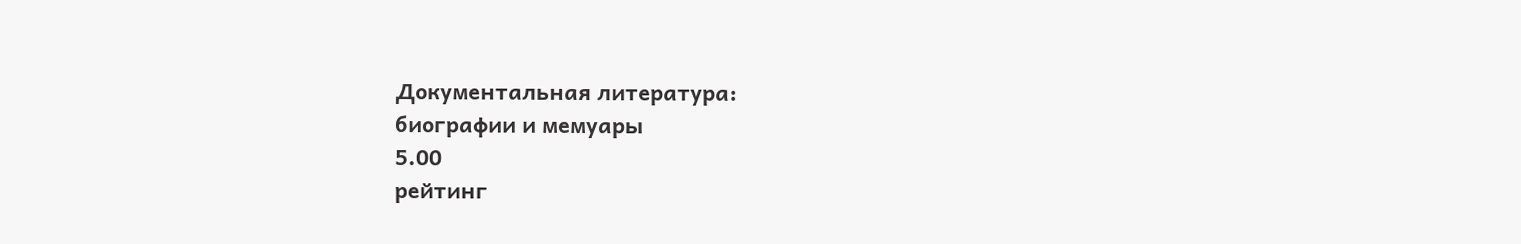Документальная литература:
биографии и мемуары
5.00
рейтинг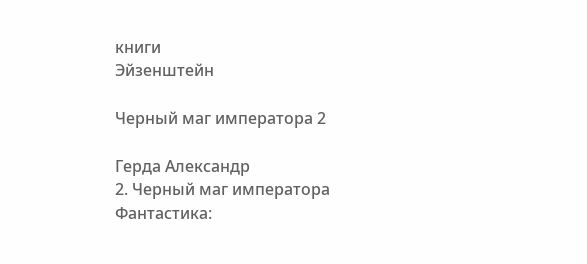книги
Эйзенштейн

Черный маг императора 2

Герда Александр
2. Черный маг императора
Фантастика: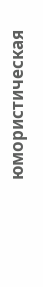юмористическая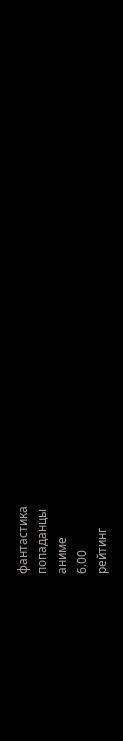фантастика
попаданцы
аниме
6.00
рейтинг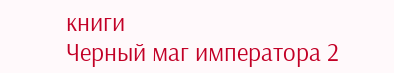книги
Черный маг императора 2